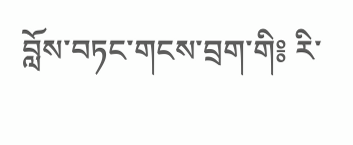བློས་བཏང་གངས་བྲག་གི༔ རི་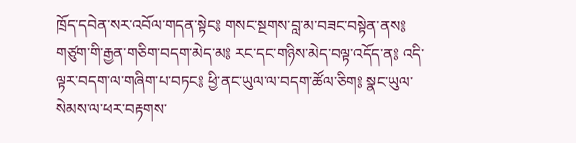ཁྲོད་དབེན་སར་འབོལ་གདན་སྟེང༔ གསང་སྔགས་བླ་མ་བཟང་བསྟེན་ནས༔ གཙུག་གི་རྒྱན་གཅིག་བདག་མེད་མ༔ རང་དང་གཉིས་མེད་བལྟ་འདོད་ན༔ འདི་ལྟར་བདག་ལ་གཞིག་པ་བཏང༔ ཕྱི་ནང་ཡུལ་ལ་བདག་ཚོལ་ཅིག༔ སྣང་ཡུལ་སེམས་ལ་ཕར་བརྟགས་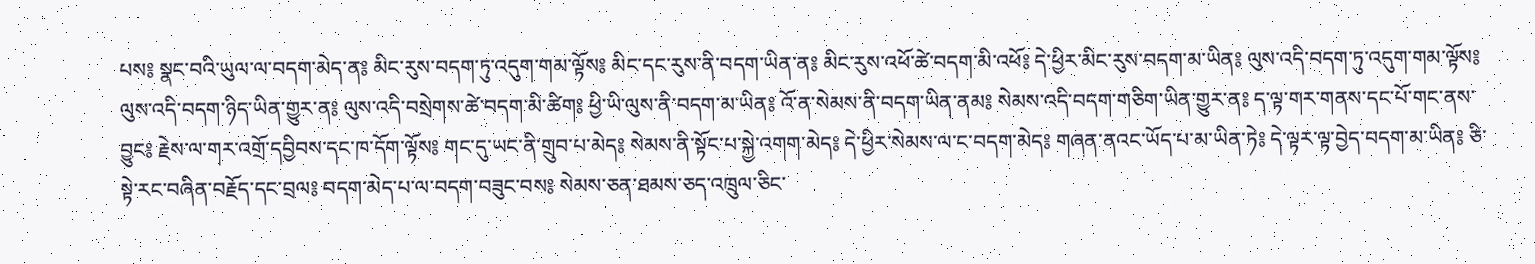པས༔ སྣང་བའི་ཡུལ་ལ་བདག་མེད་ན༔ མིང་རུས་བདག་ཏུ་འདུག་གམ་ལྟོས༔ མིང་དང་རུས་ནི་བདག་ཡིན་ན༔ མིང་རུས་འཕོ་ཚེ་བདག་མི་འཕོ༔ དེ་ཕྱིར་མིང་རུས་བདག་མ་ཡིན༔ ལུས་འདི་བདག་ཏུ་འདུག་གམ་ལྟོས༔ ལུས་འདི་བདག་ཉིད་ཡིན་གྱུར་ན༔ ལུས་འདི་བསྲེགས་ཚེ་བདག་མི་ཚིག༔ ཕྱི་ཡི་ལུས་ནི་བདག་མ་ཡིན༔ འོ་ན་སེམས་ནི་བདག་ཡིན་ནམ༔ སེམས་འདི་བདག་གཅིག་ཡིན་གྱུར་ན༔ ད་ལྟ་གར་གནས་དང་པོ་གང་ནས་བྱུང༔ རྗེས་ལ་གར་འགྲོ་དབྱིབས་དང་ཁ་དོག་ལྟོས༔ གང་དུ་ཡང་ནི་གྲུབ་པ་མེད༔ སེམས་ནི་སྟོང་པ་སྐྱེ་འགག་མེད༔ དེ་ཕྱིར་སེམས་ལ་ང་བདག་མེད༔ གཞན་ནའང་ཡོད་པ་མ་ཡིན་ཏེ༔ དེ་ལྟར་ལྟ་བྱེད་བདག་མ་ཡིན༔ ཅི་སྟེ་རང་བཞིན་བརྗོད་དང་བྲལ༔ བདག་མེད་པ་ལ་བདག་བཟུང་བས༔ སེམས་ཅན་ཐམས་ཅད་འཁྲུལ་ཅིང་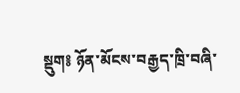སྡུག༔ ཉོན་མོངས་བརྒྱད་ཁྲི་བཞི་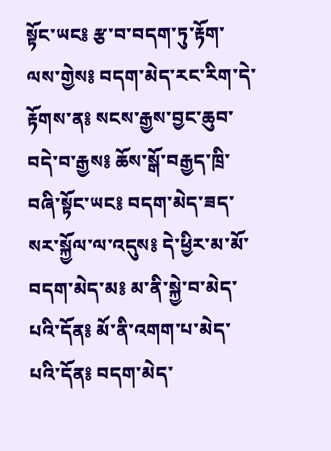སྟོང་ཡང༔ རྩ་བ་བདག་ཏུ་རྟོག་ལས་གྱེས༔ བདག་མེད་རང་རིག་དེ་རྟོགས་ན༔ སངས་རྒྱས་བྱང་ཆུབ་བདེ་བ་རྒྱས༔ ཆོས་སྒོ་བརྒྱད་ཁྲི་བཞི་སྟོང་ཡང༔ བདག་མེད་ཟད་སར་སྐྱོལ་ལ་འདུས༔ དེ་ཕྱིར་མ་མོ་བདག་མེད་མ༔ མ་ནི་སྐྱེ་བ་མེད་པའི་དོན༔ མོ་ནི་འགག་པ་མེད་པའི་དོན༔ བདག་མེད་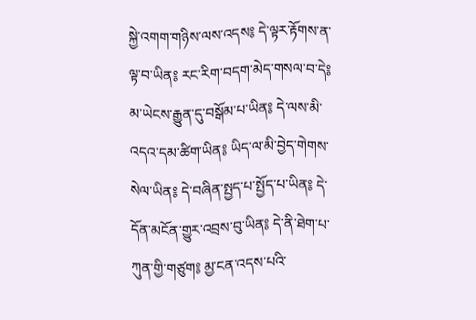སྐྱེ་འགག་གཉིས་ལས་འདས༔ དེ་ལྟར་རྟོགས་ན་ལྟ་བ་ཡིན༔ རང་རིག་བདག་མེད་གསལ་བ་དེ༔ མ་ཡེངས་རྒྱུན་དུ་བསྒོམ་པ་ཡིན༔ དེ་ལས་མི་འདའ་དམ་ཚིག་ཡིན༔ ཡིད་ལ་མི་བྱེད་གེགས་སེལ་ཡིན༔ དེ་བཞིན་སྤྱད་པ་སྤྱོད་པ་ཡིན༔ དེ་དོན་མངོན་གྱུར་འབྲས་བུ་ཡིན༔ དེ་ནི་ཐེག་པ་ཀུན་གྱི་གཙུག༔ མྱ་ངན་འདས་པའི་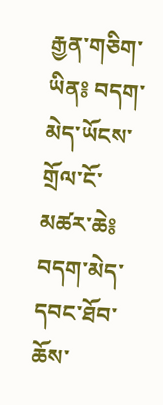རྒྱན་གཅིག་ཡིན༔ བདག་མེད་ཡོངས་གྲོལ་ངོ་མཚར་ཆེ༔ བདག་མེད་དབང་ཐོབ་ཆོས་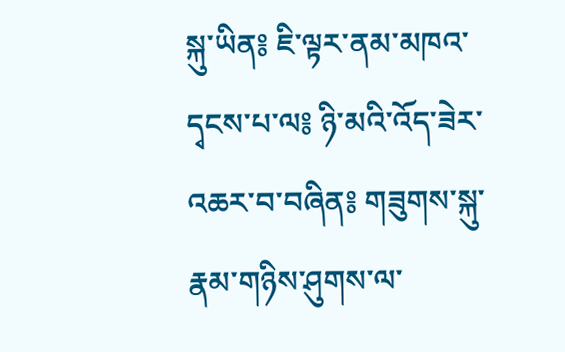སྐུ་ཡིན༔ ཇི་ལྟར་ནམ་མཁའ་དྭངས་པ་ལ༔ ཉི་མའི་འོད་ཟེར་འཆར་བ་བཞིན༔ གཟུགས་སྐུ་རྣམ་གཉིས་ཤུགས་ལ་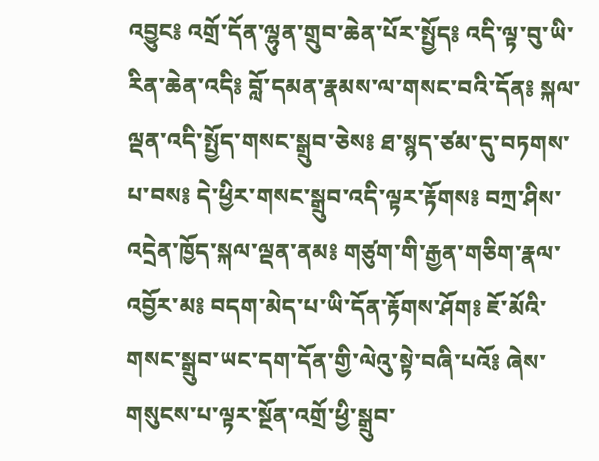འབྱུང༔ འགྲོ་དོན་ལྷུན་གྲུབ་ཆེན་པོར་སྤྱོད༔ འདི་ལྟ་བུ་ཡི་རིན་ཆེན་འདི༔ བློ་དམན་རྣམས་ལ་གསང་བའི་དོན༔ སྐལ་ལྡན་འདི་སྤྱོད་གསང་སྒྲུབ་ཅེས༔ ཐ་སྙད་ཙམ་དུ་བཏགས་པ་བས༔ དེ་ཕྱིར་གསང་སྒྲུབ་འདི་ལྟར་རྟོགས༔ བཀྲ་ཤིས་འདྲེན་ཁྱོད་སྐལ་ལྡན་ནམ༔ གཙུག་གི་རྒྱན་གཅིག་རྣལ་འབྱོར་མ༔ བདག་མེད་པ་ཡི་དོན་རྟོགས་ཤོག༔ ཇོ་མོའི་གསང་སྒྲུབ་ཡང་དག་དོན་གྱི་ལེའུ་སྟེ་བཞི་པའོ༔ ཞེས་གསུངས་པ་ལྟར་སྔོན་འགྲོ་ཕྱི་སྒྲུབ་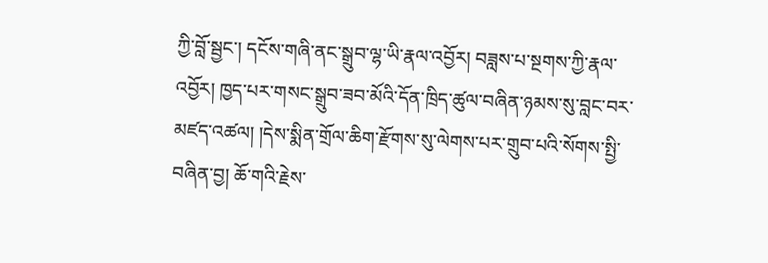ཀྱི་བློ་སྦྱང་། དངོས་གཞི་ནང་སྒྲུབ་ལྷ་ཡི་རྣལ་འབྱོར། བཟླས་པ་སྔགས་ཀྱི་རྣལ་འབྱོར། ཁྱད་པར་གསང་སྒྲུབ་ཟབ་མོའི་དོན་ཁྲིད་ཚུལ་བཞིན་ཉམས་སུ་བླང་བར་མཛད་འཚལ། །དེས་སྨིན་གྲོལ་ཆིག་རྫོགས་སུ་ལེགས་པར་གྲུབ་པའི་སོགས་སྤྱི་བཞིན་བྱ། ཆོ་གའི་རྗེས་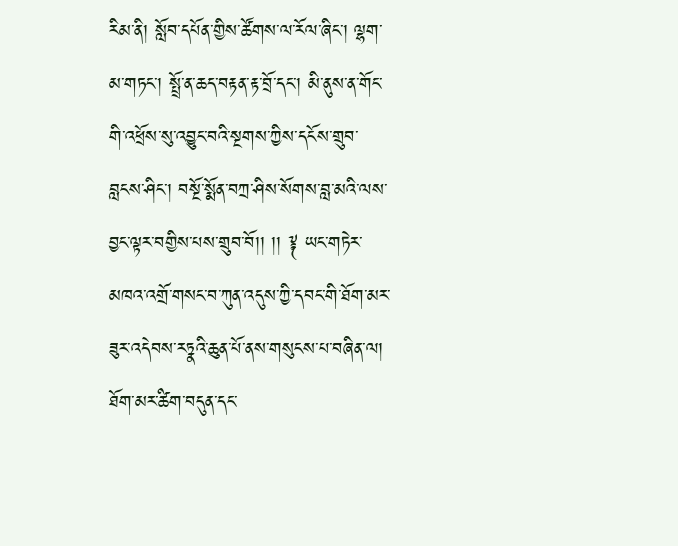རིམ་ནི། སློབ་དཔོན་གྱིས་ཚོགས་ལ་རོལ་ཞིང་། ལྷག་མ་གཏང་། སྤྲོ་ན་ཆད་བརྟན་རྟ་བྲོ་དང་། མི་ནུས་ན་གོང་གི་འཕྲོས་སུ་འབྱུང་བའི་སྔགས་ཀྱིས་དངོས་གྲུབ་བླངས་ཤིང་། བསྔོ་སྨོན་བཀྲ་ཤིས་སོགས་བླ་མའི་ལས་བྱང་ལྟར་བགྱིས་པས་གྲུབ་བོ།། །། ༈ ཡང་གཏེར་མཁའ་འགྲོ་གསང་བ་ཀུན་འདུས་ཀྱི་དབང་གི་ཐོག་མར་ཟུར་འདེབས་རཏྣའི་ཆུན་པོ་ནས་གསུངས་པ་བཞིན་ལ། ཐོག་མར་ཚིག་བདུན་དང་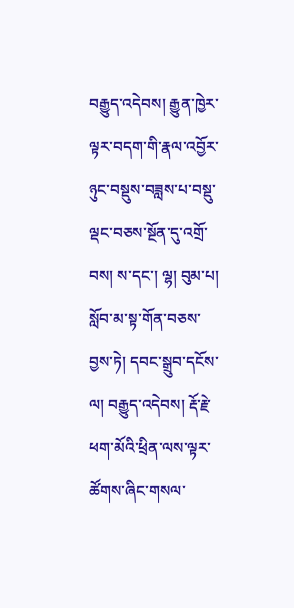བརྒྱུད་འདེབས། རྒྱུན་ཁྱེར་ལྟར་བདག་གི་རྣལ་འབྱོར་ཉུང་བསྡུས་བཟླས་པ་བསྡུ་ལྡང་བཅས་སྔོན་དུ་འགྲོ་བས། ས་དང་། ལྷ། བུམ་པ། སློབ་མ་སྟ་གོན་བཅས་བྱས་ཏེ། དབང་སྒྲུབ་དངོས་ལ། བརྒྱུད་འདེབས། རྡོ་རྗེ་ཕག་མོའི་ཕྲིན་ལས་ལྟར་ཚོགས་ཞིང་གསལ་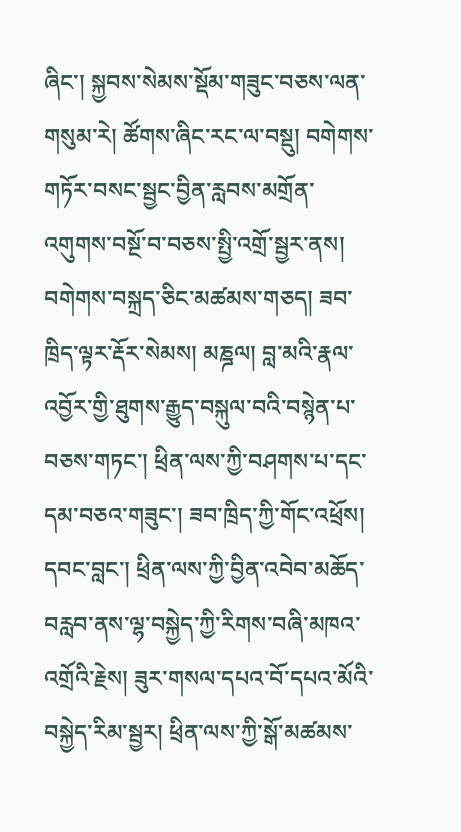ཞིང་། སྐྱབས་སེམས་སྡོམ་གཟུང་བཅས་ལན་གསུམ་རེ། ཚོགས་ཞིང་རང་ལ་བསྡུ། བགེགས་གཏོར་བསང་སྦྱང་བྱིན་རླབས་མགྲོན་འགུགས་བསྔོ་བ་བཅས་སྤྱི་འགྲོ་སྦྱར་ནས། བགེགས་བསྐྲད་ཅིང་མཚམས་གཅད། ཟབ་ཁྲིད་ལྟར་རྡོར་སེམས། མཎྜལ། བླ་མའི་རྣལ་འབྱོར་གྱི་ཐུགས་རྒྱུད་བསྐུལ་བའི་བསྙེན་པ་བཅས་གཏང་། ཕྲིན་ལས་ཀྱི་བཤགས་པ་དང་དམ་བཅའ་གཟུང་། ཟབ་ཁྲིད་ཀྱི་གོང་འཕྲོས། དབང་བླང་། ཕྲིན་ལས་ཀྱི་བྱིན་འབེབ་མཆོད་བརླབ་ནས་ལྷ་བསྐྱེད་ཀྱི་རིགས་བཞི་མཁའ་འགྲོའི་རྗེས། ཟུར་གསལ་དཔའ་བོ་དཔའ་མོའི་བསྐྱེད་རིམ་སྦྱར། ཕྲིན་ལས་ཀྱི་སྒོ་མཚམས་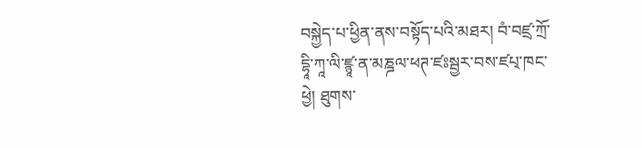བསྐྱེད་པ་ཕྱིན་ནས་བསྟོད་པའི་མཐར། བཾ་བཛྲ་ཀྲོ་དྷཱི་ཀཱ་ལི་ཛྙཱ་ན་མཎྜལ་ཕཊ་ཛཿསྦྱར་བས་ཛཔ྄་ཁང་ཕྱེ། ཐུགས་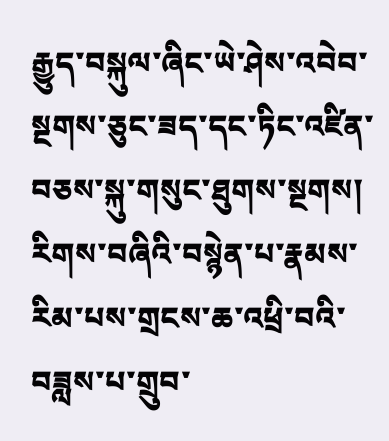རྒྱུད་བསྐུལ་ཞིང་ཡེ་ཤེས་འབེབ་སྔགས་ཅུང་ཟད་དང་ཏིང་འཛིན་བཅས་སྐུ་གསུང་ཐུགས་སྔགས། རིགས་བཞིའི་བསྙེན་པ་རྣམས་རིམ་པས་གྲངས་ཆ་འཕྲི་བའི་བཟླས་པ་གྲུབ་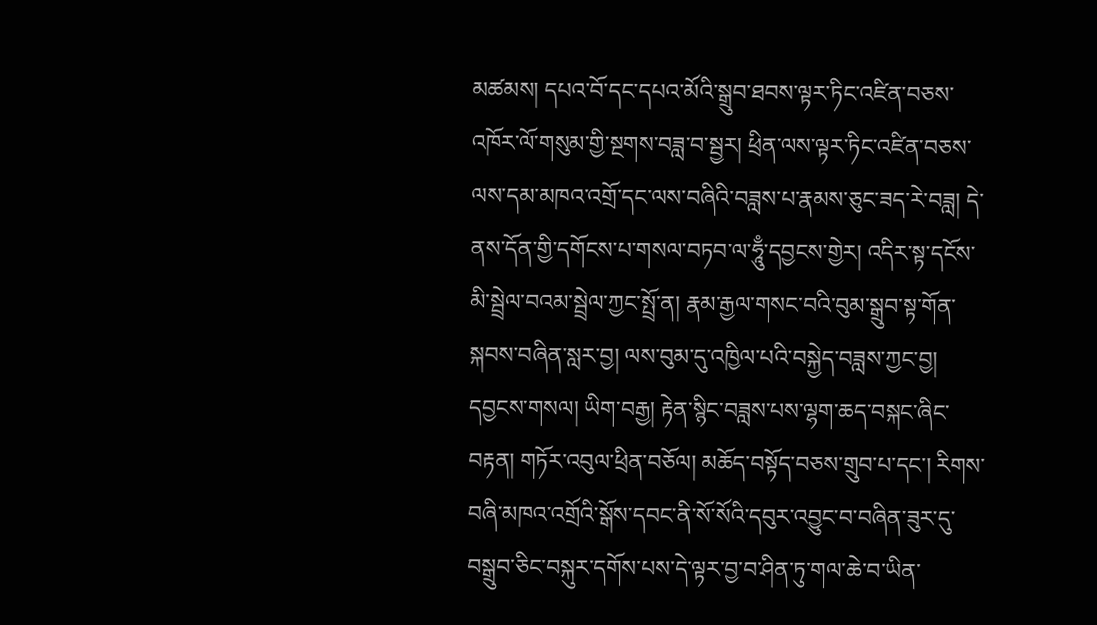མཚམས། དཔའ་བོ་དང་དཔའ་མོའི་སྒྲུབ་ཐབས་ལྟར་ཏིང་འཛིན་བཅས་འཁོར་ལོ་གསུམ་གྱི་སྔགས་བཟླ་བ་སྦྱར། ཕྲིན་ལས་ལྟར་ཏིང་འཛིན་བཅས་ལས་དམ་མཁའ་འགྲོ་དང་ལས་བཞིའི་བཟླས་པ་རྣམས་ཅུང་ཟད་རེ་བཟླ། དེ་ནས་དོན་གྱི་དགོངས་པ་གསལ་བཏབ་ལ་ཧཱུྃ་དབྱངས་གྱེར། འདིར་སྟ་དངོས་མི་སྦྲེལ་བའམ་སྦྲེལ་ཀྱང་སྤྲོ་ན། རྣམ་རྒྱལ་གསང་བའི་བུམ་སྒྲུབ་སྟ་གོན་སྐབས་བཞིན་སླར་བྱ། ལས་བུམ་དུ་འཁྱིལ་པའི་བསྐྱེད་བཟླས་ཀྱང་བྱ། དབྱངས་གསལ། ཡིག་བརྒྱ། རྟེན་སྙིང་བཟླས་པས་ལྷག་ཆད་བསྐང་ཞིང་བརྟན། གཏོར་འབུལ་ཕྲིན་བཅོལ། མཆོད་བསྟོད་བཅས་གྲུབ་པ་དང་། རིགས་བཞི་མཁའ་འགྲོའི་སྒོས་དབང་ནི་སོ་སོའི་དབུར་འབྱུང་བ་བཞིན་ཟུར་དུ་བསྒྲུབ་ཅིང་བསྐུར་དགོས་པས་དེ་ལྟར་བྱ་བ་ཤིན་ཏུ་གལ་ཆེ་བ་ཡིན་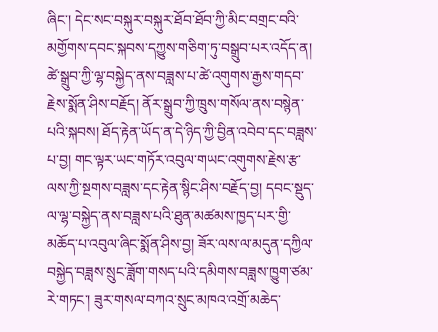ཞིང་། དེང་སང་བསྐུར་བསྐུར་ཐོབ་ཐོབ་ཀྱི་མིང་བགྲང་བའི་མགྱོགས་དབང་སྐབས་དཀྱུས་གཅིག་ཏུ་བསྒྲུབ་པར་འདོད་ན། ཚེ་སྒྲུབ་ཀྱི་ལྷ་བསྐྱེད་ནས་བཟླས་པ་ཚེ་འགུགས་རྒྱས་གདབ་རྗེས་སྨོན་ཤིས་བརྗོད། ནོར་སྒྲུབ་ཀྱི་ཁྲུས་གསོལ་ནས་བསྙེན་པའི་སྐབས། ཐོད་རྟེན་ཡོད་ན་དེ་ཉིད་ཀྱི་བྱིན་འབེབ་དང་བཟླས་པ་བྱ། གང་ལྟར་ཡང་གཏོར་འབུལ་གཡང་འགུགས་རྗེས་རྩ་ལས་ཀྱི་སྔགས་བཟླས་དང་རྟེན་སྙིང་ཤིས་བརྗོད་བྱ། དབང་སྡུད་ལ་ལྷ་བསྐྱེད་ནས་བཟླས་པའི་ཐུན་མཚམས་ཁྱད་པར་གྱི་མཆོད་པ་འབུལ་ཞིང་སྨོན་ཤིས་བྱ། ཟོར་ལས་ལ་མདུན་དཀྱིལ་བསྐྱེད་བཟླས་སྲུང་ཟློག་གསད་པའི་དམིགས་བཟླས་ཁྱུག་ཙམ་རེ་གཏང་། ཟུར་གསལ་བཀའ་སྲུང་མཁའ་འགྲོ་མཆེད་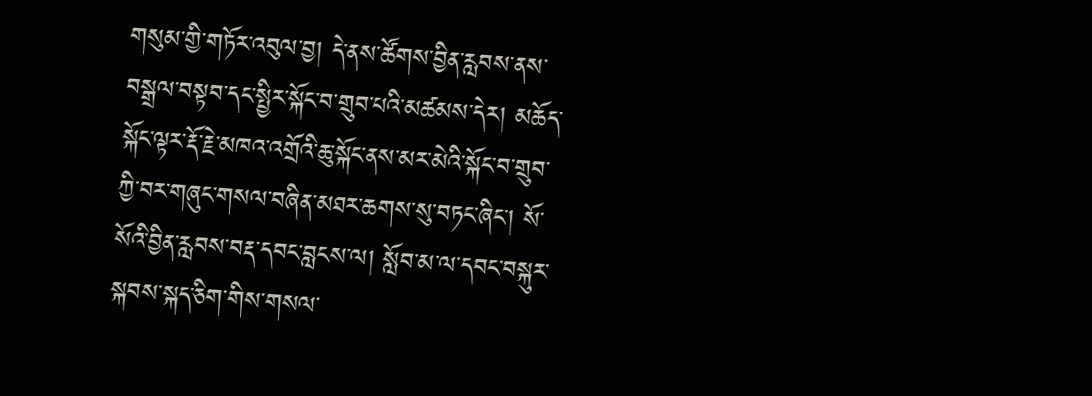གསུམ་གྱི་གཏོར་འབུལ་བྱ། དེ་ནས་ཚོགས་བྱིན་རླབས་ནས་བསྒྲལ་བསྟབ་དང་སྤྱིར་སྐོང་བ་གྲུབ་པའི་མཚམས་དེར། མཆོད་སྐོང་ལྟར་རྡོ་རྗེ་མཁའ་འགྲོའི་ཆུ་སྐོང་ནས་མར་མེའི་སྐོང་བ་གྲུབ་ཀྱི་བར་གཞུང་གསལ་བཞིན་མཐར་ཆགས་སུ་བཏང་ཞིང་། སོ་སོའི་བྱིན་རླབས་བརྡ་དབང་བླངས་ལ། སློབ་མ་ལ་དབང་བསྐུར་སྐབས་སྐད་ཅིག་གིས་གསལ་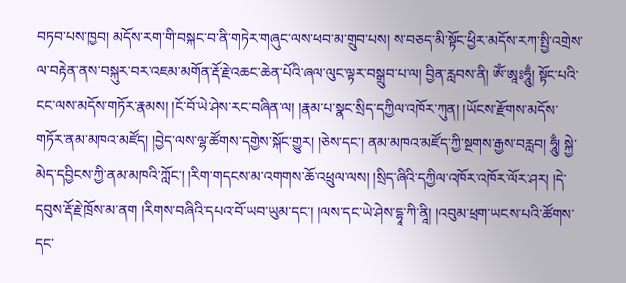བཏབ་པས་ཁྱབ། མདོས་རག་གི་བསྐང་བ་ནི་གཏེར་གཞུང་ལས་ཕབ་མ་གྲུབ་པས། ས་བཅད་མི་སྟོང་ཕྱིར་མདོས་རཀ་སྤྱི་འགྲེས་ལ་བརྟེན་ནས་བསྐུར་བར་འཇམ་མགོན་རྡོ་རྗེ་འཆང་ཆེན་པོའི་ཞལ་ལུང་ལྟར་བསྒྲུབ་པ་ལ། བྱིན་རླབས་ནི། ཨོཾ་ཨཱཿཧཱུྃ། སྟོང་པའི་ངང་ལས་མདོས་གཏོར་རྣམས། །ངོ་བོ་ཡེ་ཤེས་རང་བཞིན་ལ། །རྣམ་པ་སྣང་སྲིད་དཀྱིལ་འཁོར་ཀུན། །ཡོངས་རྫོགས་མདོས་གཏོར་ནམ་མཁའ་མཛོད། །བྱེད་ལས་ལྷ་ཚོགས་དགྱེས་སྐོང་གྱུར། །ཅེས་དང་། ནམ་མཁའ་མཛོད་ཀྱི་སྔགས་རྒྱས་བརླབ། ཧཱུྃ། སྐྱེ་མེད་དབྱིངས་ཀྱི་ནམ་མཁའི་ཀློང་། །རིག་གདངས་མ་འགགས་ཆོ་འཕྲུལ་ལས། །སྲིད་ཞིའི་དཀྱིལ་འཁོར་འཁོར་ལོར་ཤར། །དེ་དབུས་རྡོ་རྗེ་ཁྲོས་མ་ནག །རིགས་བཞིའི་དཔའ་བོ་ཡབ་ཡུམ་དང་། །ལས་དང་ཡེ་ཤེས་དྷཱ་ཀི་ནཱི། །འབུམ་ཕྲག་ཡངས་པའི་ཚོགས་དང་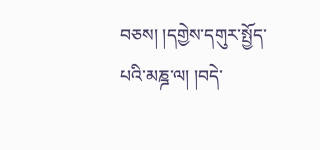བཅས། །དགྱེས་དགུར་སྤྱོད་པའི་མཎྜ་ལ། །བདེ་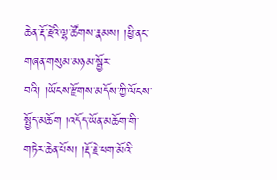ཆེན་རྡོ་རྗེའི་ལྷ་ཚོགས་རྣམས། །ཕྱི་ནང་གཞན་གསུམ་མཉམ་སྦྱོར་བའི། །ཡོངས་རྫོགས་མདོས་ཀྱི་ལོངས་སྤྱོད་མཆོག །འདོད་ཡོན་མཆོག་གི་གཏེར་ཆེན་པོས། །རྡོ་རྗེ་ཕག་མོའི་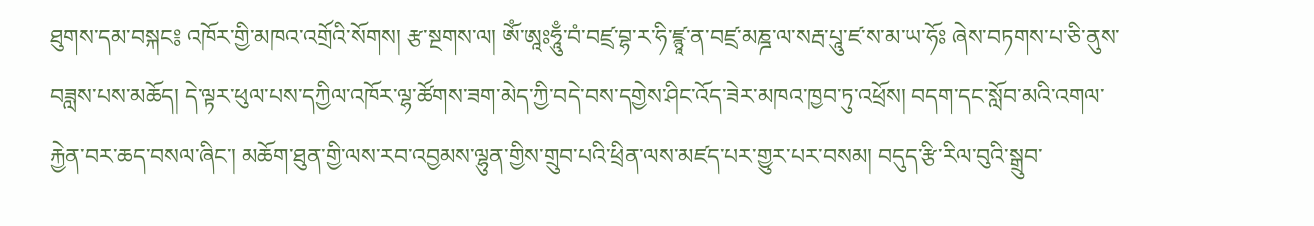ཐུགས་དམ་བསྐང༔ འཁོར་གྱི་མཁའ་འགྲོའི་སོགས། རྩ་སྔགས་ལ། ཨོཾ་ཨཱཿཧཱུྃ་བཾ་བཛྲ་བྷ་ར་ཧི་ཛྙཱ་ན་བཛྲ་མཎྜ་ལ་སརྦ་པཱུ་ཛ་ས་མ་ཡ་ཧོཿ ཞེས་བཏགས་པ་ཅི་ནུས་བཟླས་པས་མཆོད། དེ་ལྟར་ཕུལ་པས་དཀྱིལ་འཁོར་ལྷ་ཚོགས་ཟག་མེད་ཀྱི་བདེ་བས་དགྱེས་ཤིང་འོད་ཟེར་མཁའ་ཁྱབ་ཏུ་འཕྲོས། བདག་དང་སློབ་མའི་འགལ་རྐྱེན་བར་ཆད་བསལ་ཞིང་། མཆོག་ཐུན་གྱི་ལས་རབ་འབྱམས་ལྷུན་གྱིས་གྲུབ་པའི་ཕྲིན་ལས་མཛད་པར་གྱུར་པར་བསམ། བདུད་རྩི་རིལ་བུའི་སྒྲུབ་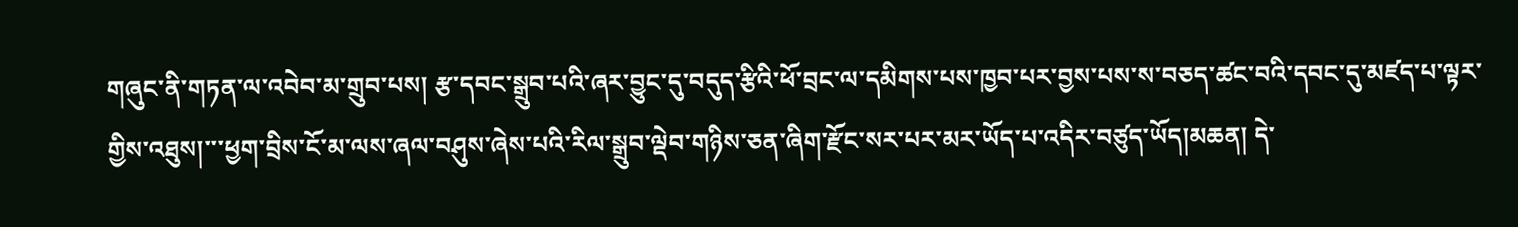གཞུང་ནི་གཏན་ལ་འབེབ་མ་གྲུབ་པས། རྩ་དབང་སྒྲུབ་པའི་ཞར་བྱུང་དུ་བདུད་རྩིའི་ཕོ་བྲང་ལ་དམིགས་པས་ཁྱབ་པར་བྱས་པས་ས་བཅད་ཚང་བའི་དབང་དུ་མཛད་པ་ལྟར་གྱིས་འཐུས།་་་ཕྱག་བྲིས་ངོ་མ་ལས་ཞལ་བཤུས་ཞེས་པའི་རིལ་སྒྲུབ་ལྡེབ་གཉིས་ཅན་ཞིག་རྫོང་སར་པར་མར་ཡོད་པ་འདིར་བཙུད་ཡོད།མཆན། དེ་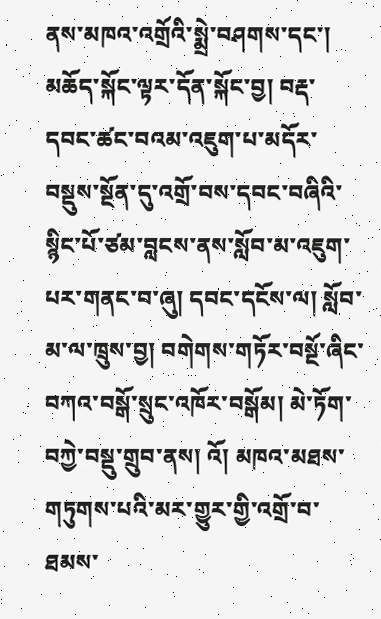ནས་མཁའ་འགྲོའི་སྨྲེ་བཤགས་དང་། མཆོད་སྐོང་ལྟར་དོན་སྐོང་བྱ། བརྡ་དབང་ཚང་བའམ་འཇུག་པ་མདོར་བསྡུས་སྔོན་དུ་འགྲོ་བས་དབང་བཞིའི་སྙིང་པོ་ཙམ་བླངས་ནས་སློབ་མ་འཇུག་པར་གནང་བ་ཞུ། དབང་དངོས་ལ། སློབ་མ་ལ་ཁྲུས་བྱ། བགེགས་གཏོར་བསྔོ་ཞིང་བཀའ་བསྒོ་སྲུང་འཁོར་བསྒོམ། མེ་ཏོག་བཀྱེ་བསྡུ་གྲུབ་ནས། འོ། མཁའ་མཐས་གཏུགས་པའི་མར་གྱུར་གྱི་འགྲོ་བ་ཐམས་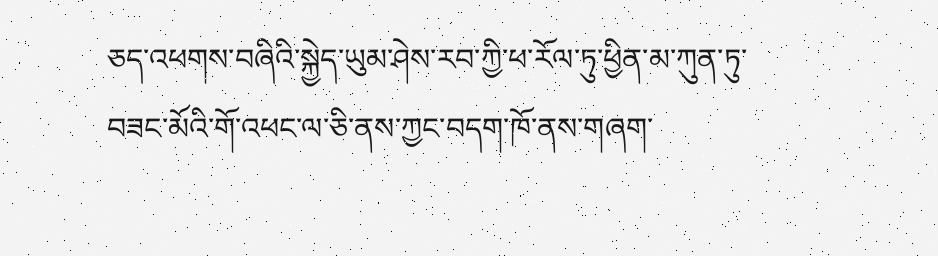ཅད་འཕགས་བཞིའི་སྐྱེད་ཡུམ་ཤེས་རབ་ཀྱི་ཕ་རོལ་ཏུ་ཕྱིན་མ་ཀུན་ཏུ་བཟང་མོའི་གོ་འཕང་ལ་ཅི་ནས་ཀྱང་བདག་ཁོ་ནས་གཞག་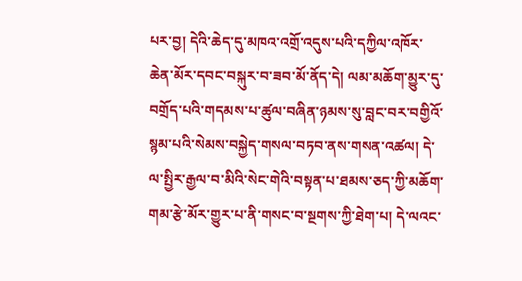པར་བྱ། དེའི་ཆེད་དུ་མཁའ་འགྲོ་འདུས་པའི་དཀྱིལ་འཁོར་ཆེན་མོར་དབང་བསྐུར་བ་ཟབ་མོ་ནོད་དེ། ལམ་མཆོག་མྱུར་དུ་བགྲོད་པའི་གདམས་པ་ཚུལ་བཞིན་ཉམས་སུ་བླང་བར་བགྱིའོ་སྙམ་པའི་སེམས་བསྐྱེད་གསལ་བཏབ་ནས་གསན་འཚལ། དེ་ལ་སྤྱིར་རྒྱལ་བ་མིའི་སེང་གེའི་བསྟན་པ་ཐམས་ཅད་ཀྱི་མཆོག་གམ་རྩེ་མོར་གྱུར་པ་ནི་གསང་བ་སྔགས་ཀྱི་ཐེག་པ། དེ་ལའང་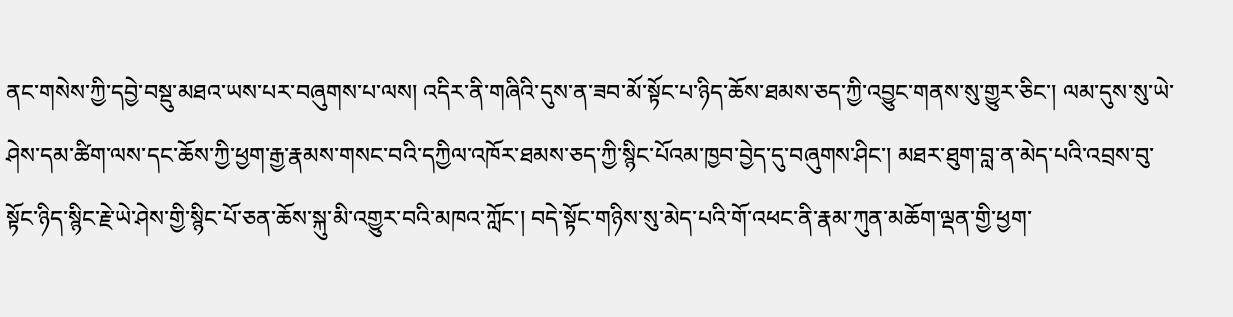ནང་གསེས་ཀྱི་དབྱེ་བསྡུ་མཐའ་ཡས་པར་བཞུགས་པ་ལས། འདིར་ནི་གཞིའི་དུས་ན་ཟབ་མོ་སྟོང་པ་ཉིད་ཆོས་ཐམས་ཅད་ཀྱི་འབྱུང་གནས་སུ་གྱུར་ཅིང་། ལམ་དུས་སུ་ཡེ་ཤེས་དམ་ཚིག་ལས་དང་ཆོས་ཀྱི་ཕྱག་རྒྱ་རྣམས་གསང་བའི་དཀྱིལ་འཁོར་ཐམས་ཅད་ཀྱི་སྙིང་པོའམ་ཁྱབ་བྱེད་དུ་བཞུགས་ཤིང་། མཐར་ཐུག་བླ་ན་མེད་པའི་འབྲས་བུ་སྟོང་ཉིད་སྙིང་རྗེ་ཡེ་ཤེས་གྱི་སྙིང་པོ་ཅན་ཆོས་སྐུ་མི་འགྱུར་བའི་མཁའ་ཀློང་། བདེ་སྟོང་གཉིས་སུ་མེད་པའི་གོ་འཕང་ནི་རྣམ་ཀུན་མཆོག་ལྡན་གྱི་ཕྱག་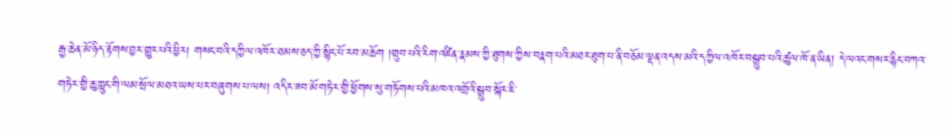རྒྱ་ཆེན་མོ་ཉིད་རྟོགས་བྱར་གྱུར་པའི་ཕྱིར། གསང་བའི་དཀྱིལ་འཁོར་ཐམས་ཅད་ཀྱི་སྙིང་པོ་རབ་མཆོག །གྲུབ་པའི་རིག་འཛིན་རྣམས་ཀྱི་ཐུགས་ཀྱིས་བརྣག་པའི་མཐར་ཐུག་པ་ནི་བཅོམ་ལྡན་འདས་མའི་དཀྱིལ་འཁོར་བསྒྲུབ་པའི་ཚུལ་ཁོ་ན་ཡིན། དེ་ལའང་གསར་རྙིང་བཀའ་གཏེར་གྱི་ཆུ་ཀླུང་གི་ལམ་སྲོལ་མཐའ་ཡས་པར་བཞུགས་པ་ལས། འདིར་ཟབ་མོ་གཏེར་གྱི་ཕྱོགས་སུ་གཏོགས་པའི་མཁའ་འགྲོའི་སྒྲུབ་སྐོར་ཇི་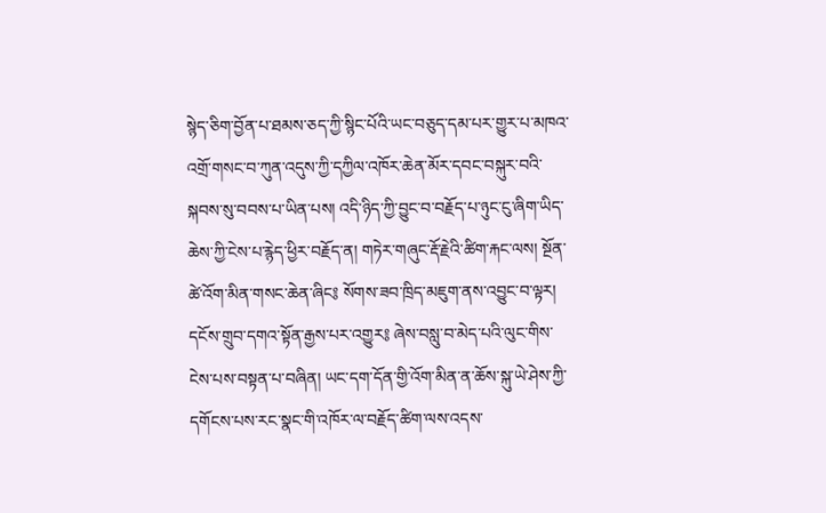སྙེད་ཅིག་བྱོན་པ་ཐམས་ཅད་ཀྱི་སྙིང་པོའི་ཡང་བཅུད་དམ་པར་གྱུར་པ་མཁའ་འགྲོ་གསང་བ་ཀུན་འདུས་ཀྱི་དཀྱིལ་འཁོར་ཆེན་མོར་དབང་བསྐུར་བའི་སྐབས་སུ་བབས་པ་ཡིན་པས། འདི་ཉིད་ཀྱི་བྱུང་བ་བརྗོད་པ་ཉུང་ངུ་ཞིག་ཡིད་ཆེས་ཀྱི་ངེས་པ་རྙེད་ཕྱིར་བརྗོད་ན། གཏེར་གཞུང་རྡོ་རྗེའི་ཚིག་རྐང་ལས། སྔོན་ཚེ་འོག་མིན་གསང་ཆེན་ཞིང༔ སོགས་ཟབ་ཁྲིད་མཇུག་ནས་འབྱུང་བ་ལྟར། དངོས་གྲུབ་དགའ་སྟོན་རྒྱས་པར་འགྱུར༔ ཞེས་བསླུ་བ་མེད་པའི་ལུང་གིས་ངེས་པས་བསྟན་པ་བཞིན། ཡང་དག་དོན་གྱི་འོག་མིན་ན་ཆོས་སྐུ་ཡེ་ཤེས་ཀྱི་དགོངས་པས་རང་སྣང་གི་འཁོར་ལ་བརྗོད་ཚིག་ལས་འདས་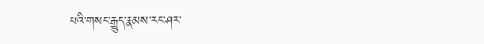པའི་གསང་རྒྱུད་རྣམས་རང་ཤར་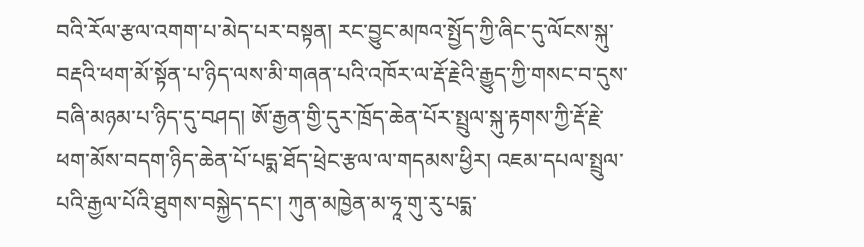བའི་རོལ་རྩལ་འགག་པ་མེད་པར་བསྟན། རང་བྱུང་མཁའ་སྤྱོད་ཀྱི་ཞིང་དུ་ལོངས་སྐུ་བརྡའི་ཕག་མོ་སྟོན་པ་ཉིད་ལས་མི་གཞན་པའི་འཁོར་ལ་རྡོ་རྗེའི་རྒྱུད་ཀྱི་གསང་བ་དུས་བཞི་མཉམ་པ་ཉིད་དུ་བཤད། ཨོ་རྒྱན་གྱི་དུར་ཁྲོད་ཆེན་པོར་སྤྲུལ་སྐུ་རྟགས་ཀྱི་རྡོ་རྗེ་ཕག་མོས་བདག་ཉིད་ཆེན་པོ་པདྨ་ཐོད་ཕྲེང་རྩལ་ལ་གདམས་ཕྱིར། འཇམ་དཔལ་སྤྲུལ་པའི་རྒྱལ་པོའི་ཐུགས་བསྐྱེད་དང་། ཀུན་མཁྱེན་མ་ཧཱ་གུ་རུ་པདྨ་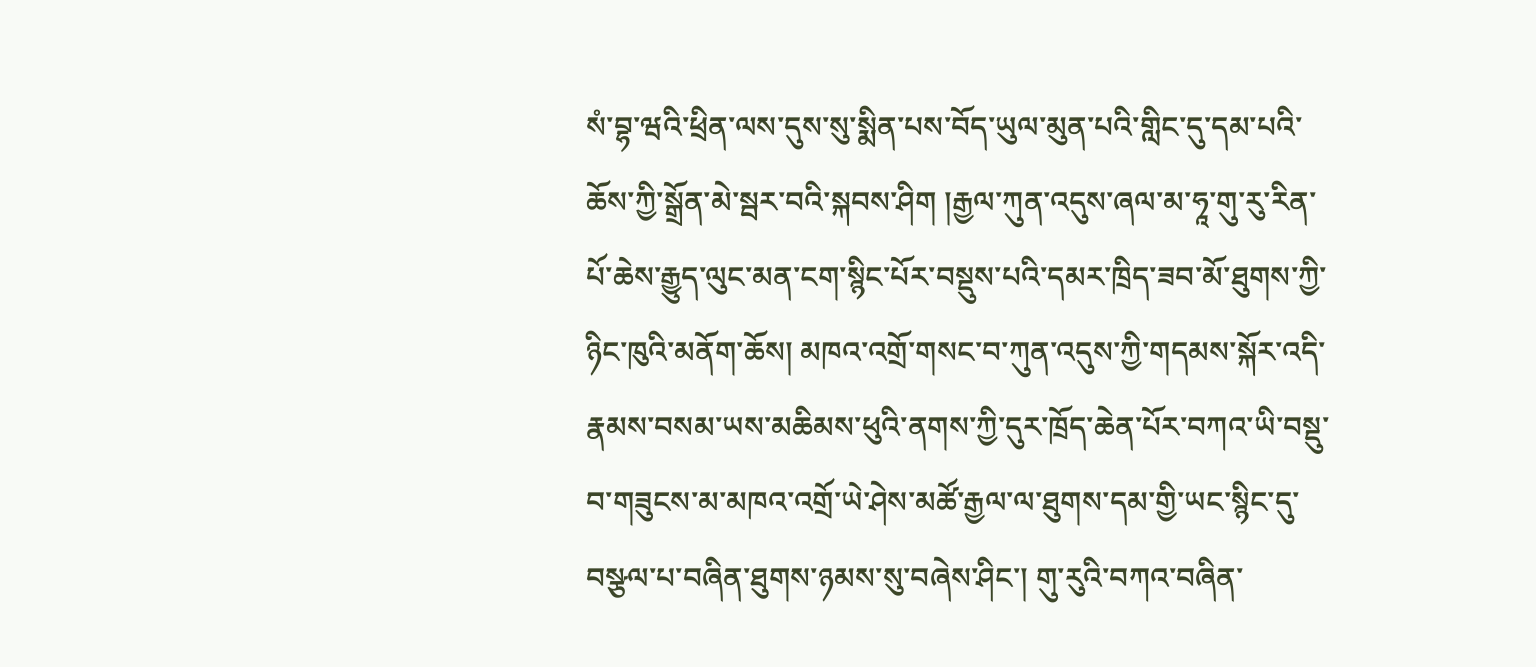སཾ་བྷ་ཝའི་ཕྲིན་ལས་དུས་སུ་སྨིན་པས་བོད་ཡུལ་མུན་པའི་གླིང་དུ་དམ་པའི་ཆོས་ཀྱི་སྒྲོན་མེ་སྦར་བའི་སྐབས་ཤིག །རྒྱལ་ཀུན་འདུས་ཞལ་མ་ཧཱ་གུ་རུ་རིན་པོ་ཆེས་རྒྱུད་ལུང་མན་ངག་སྙིང་པོར་བསྡུས་པའི་དམར་ཁྲིད་ཟབ་མོ་ཐུགས་ཀྱི་ཉིང་ཁུའི་མནོག་ཆོས། མཁའ་འགྲོ་གསང་བ་ཀུན་འདུས་ཀྱི་གདམས་སྐོར་འདི་རྣམས་བསམ་ཡས་མཆིམས་ཕུའི་ནགས་ཀྱི་དུར་ཁྲོད་ཆེན་པོར་བཀའ་ཡི་བསྡུ་བ་གཟུངས་མ་མཁའ་འགྲོ་ཡེ་ཤེས་མཚོ་རྒྱལ་ལ་ཐུགས་དམ་གྱི་ཡང་སྙིང་དུ་བསྩལ་པ་བཞིན་ཐུགས་ཉམས་སུ་བཞེས་ཤིང་། གུ་རུའི་བཀའ་བཞིན་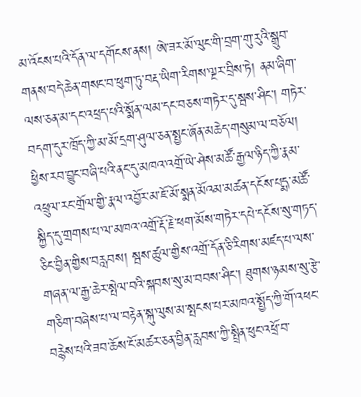མ་འོངས་པའི་དོན་ལ་དགོངས་ནས། ཨེ་ཟར་མོ་ལུང་གི་བྲག་གུ་རུའི་སྒྲུབ་གནས་བདེ་ཆེན་གསང་བ་ཕུག་ཏུ་བརྡ་ཡིག་རིགས་ལྔར་བྲིས་ཏེ། ནམ་ཞིག་ལས་ཅན་མ་དང་འཕྲད་པའི་སྨོན་ལམ་དང་བཅས་གཏེར་དུ་སྦས་ཤིང་། གཏེར་བདག་དུར་ཁྲོད་ཀྱི་མ་མོ་དྲག་ཤུལ་ཅན་སྤྱང་ཞོན་མཆེད་གསུམ་ལ་བཅོལ། ཕྱིས་རབ་བྱུང་བཞི་པའི་ནང་དུ་མཁའ་འགྲོ་ཡེ་ཤེས་མཚོ་རྒྱལ་ཉིད་ཀྱི་རྣམ་འཕྲུལ་རང་གྲོལ་གྱི་རྣལ་འབྱོར་མ་ཇོ་མོ་སྨན་མོའམ་མཚན་དངོས་པདྨ་མཚོ་སྐྱིད་དུ་གྲགས་པ་ལ་མཁའ་འགྲོ་རྡོ་རྗེ་ཕག་མོས་གཏེར་དཔེ་དངོས་སུ་གཏད་ཅིང་བྱིན་གྱིས་བརླབས། སྦས་ཚུལ་གྱིས་འགྲོ་དོན་ཅི་རིགས་མཛད་པ་ལས་གཞན་ལ་རྒྱ་ཆེར་སྤེལ་བའི་སྐབས་སུ་མ་བབས་ཤིང་། ཐུགས་ཉམས་སུ་རྩེ་གཅིག་བཞེས་པ་ལ་བརྟེན་སྐུ་ལུས་མ་སྤངས་པར་མཁའ་སྤྱོད་ཀྱི་གོ་འཕང་བརྙེས་པའི་ཟབ་ཆོས་ངོ་མཚར་ཅན་བྱིན་རླབས་ཀྱི་སྤྲིན་ཕུང་འཕྲོ་བ་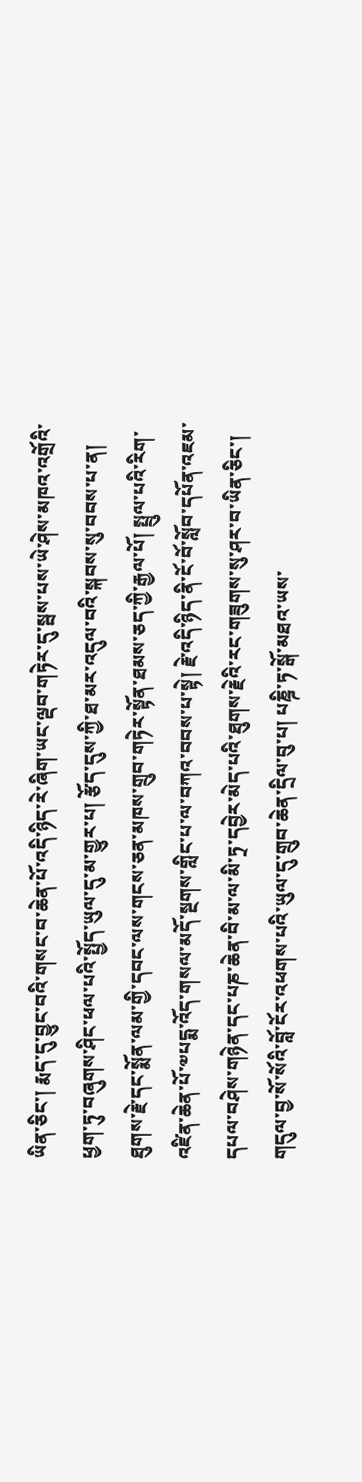ཡིན་ཅིང་། རྨད་དུ་བྱུང་བའི་གསང་བ་ཆེན་པོ་འདི་ཉིད་རེ་ཞིག་ཡང་ལྡབ་གཏེར་དུ་སྦས་པས་ཡེ་ཤེས་མཁའ་འགྲོའི་ཕྱག་ཏུ་བཞུགས་ཤིང་ཕལ་པའི་སྤྱོད་ཡུལ་དུ་མ་གྱུར་པ། རྩོད་དུས་ཀྱི་ཐ་མར་འདུལ་བའི་སྐབས་སུ་བབས་པ་ན། ཐུགས་རྗེ་དང་སྨོན་ལམ་གྱི་དབང་ལས་གངས་ཅན་མཁས་གྲུབ་གཏེར་སྟོན་ཐམས་ཅད་ཀྱི་རྒྱལ་པོ། སྤྲུལ་པའི་རིག་འཛིན་ཆེན་པོ་༧པདྨ་འོད་གསལ་མདོ་སྔགས་གླིང་པ་ལ་བཀའ་བབས་པ་སྟེ། རྗེ་འདི་ཉིད་ནི་ངོ་བོ་སློབ་དཔོན་འཇམ་དཔལ་བཤེས་གཉེན་དང་པཎ་ཆེན་བི་མ་ལ་མི་ཏྲ་དབྱེར་མེད་པའི་ཐུགས་རྗེའི་རང་གཟུགས་སུ་ཤར་བ་ཡིན་ཅིང་། གདུལ་བྱ་སོ་སོའི་བློ་ངོར་འཕགས་པའི་ཡུལ་དུ་གྲུབ་ཆེན་དྲིལ་བུ་པ། པཎྜི་ཏ་སྒོ་མཐའ་ཡས་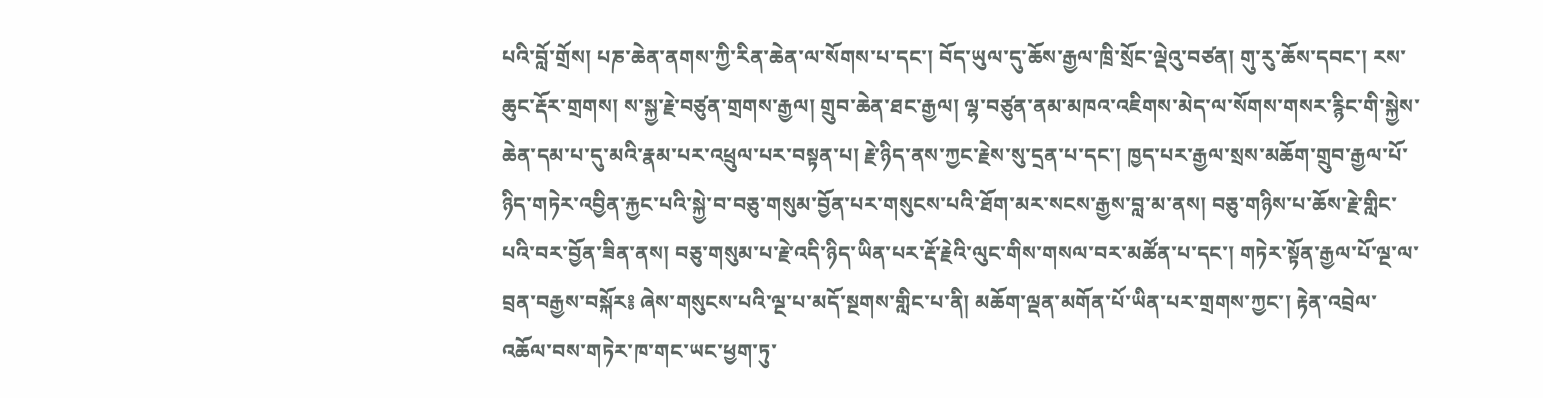པའི་བློ་གྲོས། པཎ་ཆེན་ནགས་ཀྱི་རིན་ཆེན་ལ་སོགས་པ་དང་། བོད་ཡུལ་དུ་ཆོས་རྒྱལ་ཁྲི་སྲོང་ལྡེའུ་བཙན། གུ་རུ་ཆོས་དབང་། རས་ཆུང་རྡོར་གྲགས། ས་སྐྱ་རྗེ་བཙུན་གྲགས་རྒྱལ། གྲུབ་ཆེན་ཐང་རྒྱལ། ལྷ་བཙུན་ནམ་མཁའ་འཇིགས་མེད་ལ་སོགས་གསར་རྙིང་གི་སྐྱེས་ཆེན་དམ་པ་དུ་མའི་རྣམ་པར་འཕྲུལ་པར་བསྟན་པ། རྗེ་ཉིད་ནས་ཀྱང་རྗེས་སུ་དྲན་པ་དང་། ཁྱད་པར་རྒྱལ་སྲས་མཆོག་གྲུབ་རྒྱལ་པོ་ཉིད་གཏེར་འབྱིན་རྐྱང་པའི་སྐྱེ་བ་བཅུ་གསུམ་བྱོན་པར་གསུངས་པའི་ཐོག་མར་སངས་རྒྱས་བླ་མ་ནས། བཅུ་གཉིས་པ་ཆོས་རྗེ་གླིང་པའི་བར་བྱོན་ཟིན་ནས། བཅུ་གསུམ་པ་རྗེ་འདི་ཉིད་ཡིན་པར་རྡོ་རྗེའི་ལུང་གིས་གསལ་བར་མཚོན་པ་དང་། གཏེར་སྟོན་རྒྱལ་པོ་ལྔ་ལ་བྲན་བརྒྱས་བསྐོར༔ ཞེས་གསུངས་པའི་ལྔ་པ་མདོ་སྔགས་གླིང་པ་ནི། མཆོག་ལྡན་མགོན་པོ་ཡིན་པར་གྲགས་ཀྱང་། རྟེན་འབྲེལ་འཆོལ་བས་གཏེར་ཁ་གང་ཡང་ཕྱག་ཏུ་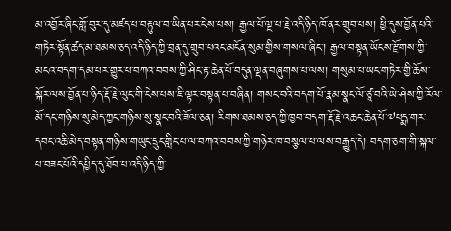མ་འབྱོར་ཞིང་གློ་བུར་དུ་མཛད་པ་བརྟུལ་བ་ཡིན་པར་ངེས་པས། རྒྱལ་པོ་ལྔ་པ་རྗེ་འདི་ཉིད་ཁོ་ནར་གྲུབ་པས། ཕྱི་དུས་བྱོན་པའི་གཏེར་སྟོན་ཚད་མ་ཐམས་ཅད་འདི་ཉིད་ཀྱི་བྲན་དུ་གྲུབ་པའང་མངོན་སུམ་གྱིས་གསལ་ཞིང་། རྒྱལ་བསྟན་ཡོངས་རྫོགས་ཀྱི་མངའ་བདག་དམ་པར་གྱུར་པ་བཀའ་བབས་ཀྱི་ཤིང་རྟ་ཆེན་པོ་བདུན་ལྡན་བཞུགས་པ་ལས། གསུམ་པ་ཡང་གཏེར་གྱི་ཆོས་སྐོར་ལས་བྱོན་པ་ཉིད་རྡོ་རྗེ་ལུང་གི་ངེས་པས་ཇི་ལྟར་བསྟན་པ་བཞིན། གསང་བའི་བདག་པོ་རྣམ་སྣང་ལོ་ཙཱ་བའི་ཡེ་ཤེས་ཀྱི་རོལ་མོ་དང་གཉིས་སུ་མེད་ཀྱང་གཉིས་སུ་སྣང་བའི་ཟོལ་ཅན། རིགས་ཐམས་ཅད་ཀྱི་ཁྱབ་བདག་རྡོ་རྗེ་འཆང་ཆེན་པོ་༧པདྨ་གར་དབང་འཆི་མེད་བསྟན་གཉིས་གཡུང་དྲུང་གླིང་པ་ལ་བཀའ་བབས་ཀྱི་གཉེར་ཁ་བསྩལ་པ་ལས་བརྒྱུད་དེ། བདག་ཅག་གི་སྐལ་པ་བཟང་པོའི་དཔྱིད་དུ་ཐོབ་པ་འདི་ཉིད་ཀྱི་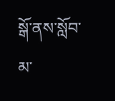སྒོ་ནས་སློབ་མ་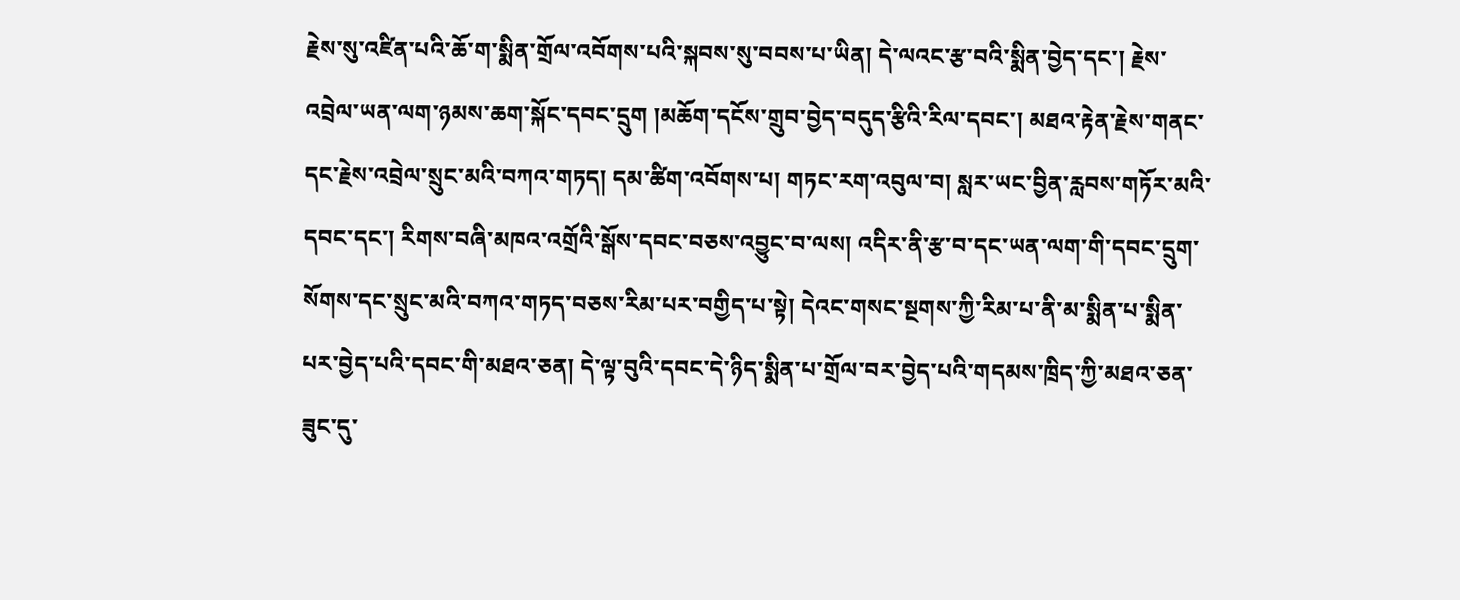རྗེས་སུ་འཛིན་པའི་ཆོ་ག་སྨིན་གྲོལ་འབོགས་པའི་སྐབས་སུ་བབས་པ་ཡིན། དེ་ལའང་རྩ་བའི་སྨིན་བྱེད་དང་། རྗེས་འབྲེལ་ཡན་ལག་ཉམས་ཆག་སྐོང་དབང་དྲུག །མཆོག་དངོས་གྲུབ་བྱེད་བདུད་རྩིའི་རིལ་དབང་། མཐའ་རྟེན་རྗེས་གནང་དང་རྗེས་འབྲེལ་སྲུང་མའི་བཀའ་གཏད། དམ་ཚིག་འབོགས་པ། གཏང་རག་འབུལ་བ། སླར་ཡང་བྱིན་རླབས་གཏོར་མའི་དབང་དང་། རིགས་བཞི་མཁའ་འགྲོའི་སྒོས་དབང་བཅས་འབྱུང་བ་ལས། འདིར་ནི་རྩ་བ་དང་ཡན་ལག་གི་དབང་དྲུག་སོགས་དང་སྲུང་མའི་བཀའ་གཏད་བཅས་རིམ་པར་བགྱིད་པ་སྟེ། དེའང་གསང་སྔགས་ཀྱི་རིམ་པ་ནི་མ་སྨིན་པ་སྨིན་པར་བྱེད་པའི་དབང་གི་མཐའ་ཅན། དེ་ལྟ་བུའི་དབང་དེ་ཉིད་སྨིན་པ་གྲོལ་བར་བྱེད་པའི་གདམས་ཁྲིད་ཀྱི་མཐའ་ཅན་ཟུང་དུ་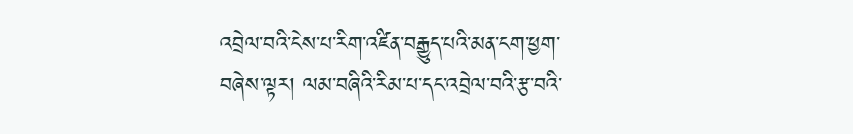འབྲེལ་བའི་ངེས་པ་རིག་འཛིན་བརྒྱུད་པའི་མན་ངག་ཕྱག་བཞེས་ལྟར། ལམ་བཞིའི་རིམ་པ་དང་འབྲེལ་བའི་རྩ་བའི་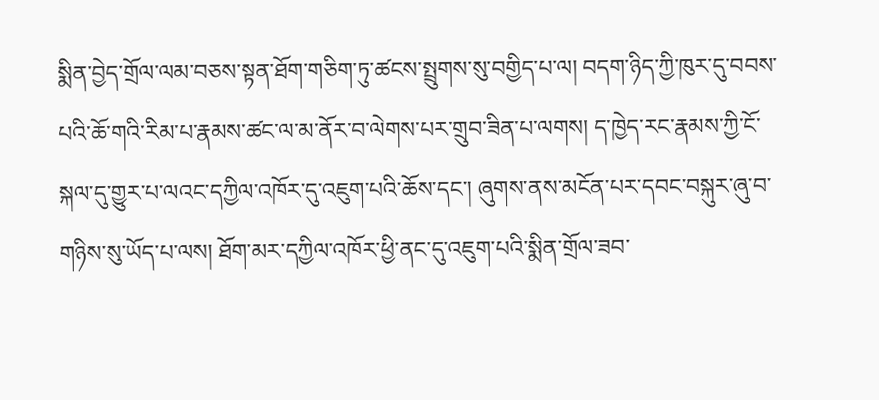སྨིན་བྱེད་གྲོལ་ལམ་བཅས་སྟན་ཐོག་གཅིག་ཏུ་ཚངས་སྤྲུགས་སུ་བགྱིད་པ་ལ། བདག་ཉིད་ཀྱི་ཁུར་དུ་བབས་པའི་ཆོ་གའི་རིམ་པ་རྣམས་ཚང་ལ་མ་ནོར་བ་ལེགས་པར་གྲུབ་ཟིན་པ་ལགས། ད་ཁྱེད་རང་རྣམས་ཀྱི་ངོ་སྐལ་དུ་གྱུར་པ་ལའང་དཀྱིལ་འཁོར་དུ་འཇུག་པའི་ཆོས་དང་། ཞུགས་ནས་མངོན་པར་དབང་བསྐུར་ཞུ་བ་གཉིས་སུ་ཡོད་པ་ལས། ཐོག་མར་དཀྱིལ་འཁོར་ཕྱི་ནང་དུ་འཇུག་པའི་སྨིན་གྲོལ་ཟབ་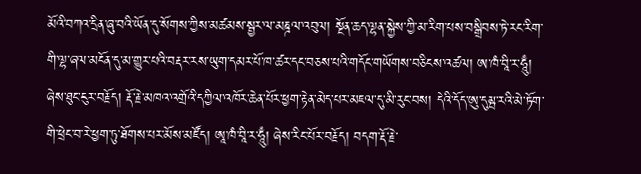མོའི་བཀའ་དྲིན་ཞུ་བའི་ཡོན་དུ་སོགས་ཀྱིས་མཚམས་སྦྱར་ལ་མཎྜལ་འབུལ། སྔོན་ཆད་ལྷན་སྐྱེས་ཀྱི་མ་རིག་པས་བསྒྲིབས་ཏེ་རང་རིག་གི་ལྷ་ཞལ་མངོན་དུ་མ་གྱུར་པའི་བརྡར་རས་ཡུག་དམར་པོ་ཁ་ཚར་དང་བཅས་པའི་གདོང་གཡོགས་བཅིངས་འཚལ། ཨ་ཁཾ་བཱི་ར་ཧཱུྃ། ཞེས་ཐུང་ངུར་བརྗོད། རྡོ་རྗེ་མཁའ་འགྲོའི་དཀྱིལ་འཁོར་ཆེན་པོར་ཕྱག་རྟེན་མེད་པར་མཇལ་དུ་མི་རུང་བས། དེའི་དོད་ཨུ་དུམྦ་རའི་མེ་ཏོག་གི་ཕྲེང་བ་རེ་ཕྱག་ཏུ་ཐོགས་པར་མོས་མཛོད། ཨཱ་ཁཾ་བཱི་ར་ཧཱུྃ། ཞེས་རིང་པོར་བརྗོད། བདག་རྡོ་རྗེ་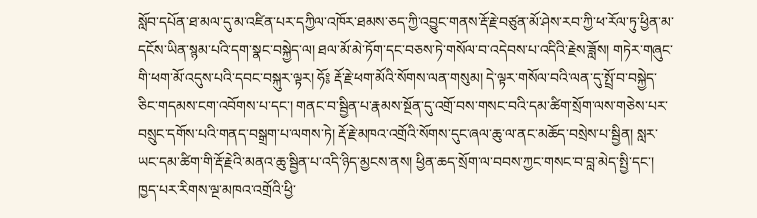སློབ་དཔོན་ཐ་མལ་དུ་མ་འཛིན་པར་དཀྱིལ་འཁོར་ཐམས་ཅད་ཀྱི་འབྱུང་གནས་རྡོ་རྗེ་བཙུན་མོ་ཤེས་རབ་ཀྱི་ཕ་རོལ་ཏུ་ཕྱིན་མ་དངོས་ཡིན་སྙམ་པའི་དག་སྣང་བསྐྱེད་ལ། ཐལ་མོ་མེ་ཏོག་དང་བཅས་ཏེ་གསོལ་བ་འདེབས་པ་འདིའི་རྗེས་ཟློས། གཏེར་གཞུང་གི་ཕག་མོ་འདུས་པའི་དབང་བསྐུར་ལྟར། ཧོ༔ རྡོ་རྗེ་ཕག་མོའི་སོགས་ལན་གསུམ། དེ་ལྟར་གསོལ་བའི་ལན་དུ་སྤྲོ་བ་བསྐྱེད་ཅིང་གདམས་ངག་འབོགས་པ་དང་། གནང་བ་སྦྱིན་པ་རྣམས་སྔོན་དུ་འགྲོ་བས་གསང་བའི་དམ་ཚིག་སྲོག་ལས་གཅེས་པར་བསྲུང་དགོས་པའི་གནད་བསྒྲག་པ་ལགས་ཏེ། རྡོ་རྗེ་མཁའ་འགྲོའི་སོགས་དུང་ཞལ་ཆུ་ལ་ནང་མཆོད་བསྲེས་པ་སྦྱིན། སླར་ཡང་དམ་ཚིག་གི་རྡོ་རྗེའི་མནའ་ཆུ་སྦྱིན་པ་འདི་ཉིད་མྱངས་ནས། ཕྱིན་ཆད་སྲོག་ལ་བབས་ཀྱང་གསང་བ་བླ་མེད་སྤྱི་དང་། ཁྱད་པར་རིགས་ལྔ་མཁའ་འགྲོའི་ཕྱི་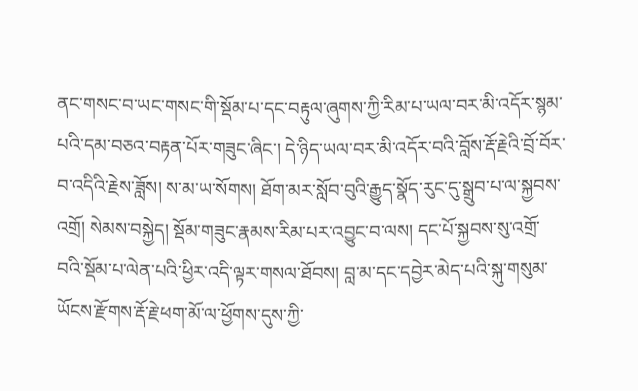ནང་གསང་བ་ཡང་གསང་གི་སྡོམ་པ་དང་བརྟུལ་ཞུགས་ཀྱི་རིམ་པ་ཡལ་བར་མི་འདོར་སྙམ་པའི་དམ་བཅའ་བརྟན་པོར་གཟུང་ཞིང་། དེ་ཉིད་ཡལ་བར་མི་འདོར་བའི་བློས་རྡོ་རྗེའི་བྲོ་བོར་བ་འདིའི་རྗེས་ཟློས། ས་མ་ཡ་སོགས། ཐོག་མར་སློབ་བུའི་རྒྱུད་སྣོད་རུང་དུ་སྒྲུབ་པ་ལ་སྐྱབས་འགྲོ། སེམས་བསྐྱེད། སྡོམ་གཟུང་རྣམས་རིམ་པར་འབྱུང་བ་ལས། དང་པོ་སྐྱབས་སུ་འགྲོ་བའི་སྡོམ་པ་ལེན་པའི་ཕྱིར་འདི་ལྟར་གསལ་ཐོབས། བླ་མ་དང་དབྱེར་མེད་པའི་སྐུ་གསུམ་ཡོངས་རྫོགས་རྡོ་རྗེ་ཕག་མོ་ལ་ཕྱོགས་དུས་ཀྱི་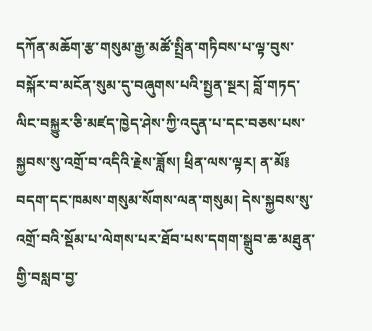དཀོན་མཆོག་རྩ་གསུམ་རྒྱ་མཚོ་སྤྲིན་གཏིབས་པ་ལྟ་བུས་བསྐོར་བ་མངོན་སུམ་དུ་བཞུགས་པའི་སྤྱན་སྔར། བློ་གཏད་ལིང་བསྐྱུར་ཅི་མཛད་ཁྱེད་ཤེས་ཀྱི་འདུན་པ་དང་བཅས་པས་སྐྱབས་སུ་འགྲོ་བ་འདིའི་རྗེས་ཟློས། ཕྲིན་ལས་ལྟར། ན་མོ༔ བདག་དང་ཁམས་གསུམ་སོགས་ལན་གསུམ། དེས་སྐྱབས་སུ་འགྲོ་བའི་སྡོམ་པ་ལེགས་པར་ཐོབ་པས་དགག་སྒྲུབ་ཆ་མཐུན་གྱི་བསླབ་བྱ་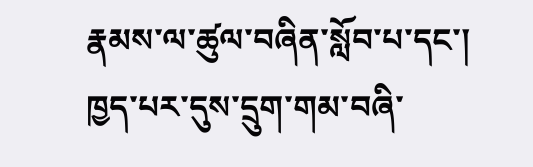རྣམས་ལ་ཚུལ་བཞིན་སློབ་པ་དང་། ཁྱད་པར་དུས་དྲུག་གམ་བཞི་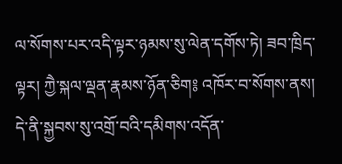ལ་སོགས་པར་འདི་ལྟར་ཉམས་སུ་ལེན་དགོས་ཏེ། ཟབ་ཁྲིད་ལྟར། ཀྱཻ་སྐལ་ལྡན་རྣམས་ཉོན་ཅིག༔ འཁོར་བ་སོགས་ནས། དེ་ནི་སྐྱབས་སུ་འགྲོ་བའི་དམིགས་འདོན་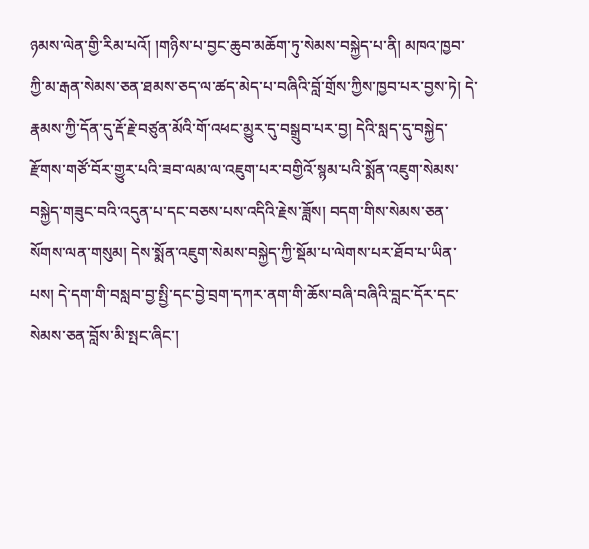ཉམས་ལེན་གྱི་རིམ་པའོ། །གཉིས་པ་བྱང་ཆུབ་མཆོག་ཏུ་སེམས་བསྐྱེད་པ་ནི། མཁའ་ཁྱབ་ཀྱི་མ་རྒན་སེམས་ཅན་ཐམས་ཅད་ལ་ཚད་མེད་པ་བཞིའི་བློ་གྲོས་ཀྱིས་ཁྱབ་པར་བྱས་ཏེ། དེ་རྣམས་ཀྱི་དོན་དུ་རྡོ་རྗེ་བཙུན་མོའི་གོ་འཕང་མྱུར་དུ་བསྒྲུབ་པར་བྱ། དེའི་སླད་དུ་བསྐྱེད་རྫོགས་གཙོ་བོར་གྱུར་པའི་ཟབ་ལམ་ལ་འཇུག་པར་བགྱིའོ་སྙམ་པའི་སྨོན་འཇུག་སེམས་བསྐྱེད་གཟུང་བའི་འདུན་པ་དང་བཅས་པས་འདིའི་རྗེས་ཟློས། བདག་གིས་སེམས་ཅན་སོགས་ལན་གསུམ། དེས་སྨོན་འཇུག་སེམས་བསྐྱེད་ཀྱི་སྡོམ་པ་ལེགས་པར་ཐོབ་པ་ཡིན་པས། དེ་དག་གི་བསླབ་བྱ་སྤྱི་དང་བྱེ་བྲག་དཀར་ནག་གི་ཆོས་བཞི་བཞིའི་བླང་དོར་དང་སེམས་ཅན་བློས་མི་སྤང་ཞིང་།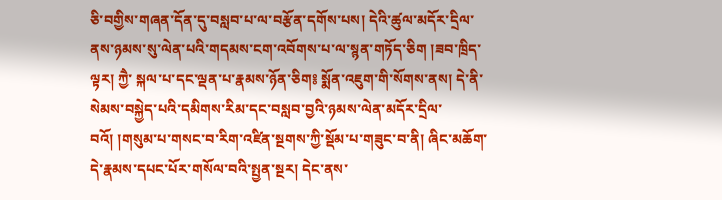ཅི་བགྱིས་གཞན་དོན་དུ་བསླབ་པ་ལ་བརྩོན་དགོས་པས། དེའི་ཚུལ་མདོར་དྲིལ་ནས་ཉམས་སུ་ལེན་པའི་གདམས་ངག་འབོགས་པ་ལ་སྙན་གཏོད་ཅིག །ཟབ་ཁྲིད་ལྟར། ཀྱཻ་ སྐལ་པ་དང་ལྡན་པ་རྣམས་ཉོན་ཅིག༔ སྨོན་འཇུག་གི་སོགས་ནས། དེ་ནི་སེམས་བསྐྱེད་པའི་དམིགས་རིམ་དང་བསླབ་བྱའི་ཉམས་ལེན་མདོར་དྲིལ་བའོ། །གསུམ་པ་གསང་བ་རིག་འཛིན་སྔགས་ཀྱི་སྡོམ་པ་གཟུང་བ་ནི། ཞིང་མཆོག་དེ་རྣམས་དཔང་པོར་གསོལ་བའི་སྤྱན་སྔར། དེང་ནས་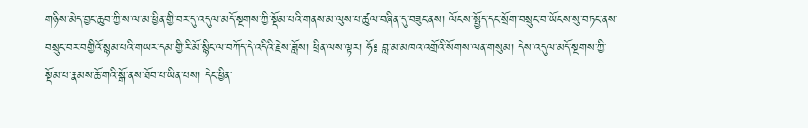གཉིས་མེད་བྱང་ཆུབ་ཀྱི་ས་ལ་མ་ཕྱིན་གྱི་བར་དུ་འདུལ་མདོ་སྔགས་ཀྱི་སྡོམ་པའི་གནས་མ་ལུས་པ་ཚུལ་བཞིན་དུ་བཟུང་ནས། ལོངས་སྤྱོད་དང་སྲོག་བསྲུང་བ་ཡོངས་སུ་བཏང་ནས་བསྲུང་བར་བགྱིའོ་སྙམ་པའི་གཡར་དམ་གྱི་རི་མོ་སྙིང་ལ་བཀོད་དེ་འདིའི་རྗེས་ཟློས། ཕྲིན་ལས་ལྟར། ཧོ༔ བླ་མ་མཁའ་འགྲོའི་སོགས་ལན་གསུམ། དེས་འདུལ་མདོ་སྔགས་ཀྱི་སྡོམ་པ་རྣམས་ཆོ་གའི་སྒོ་ནས་ཐོབ་པ་ཡིན་པས། དེང་ཕྱིན་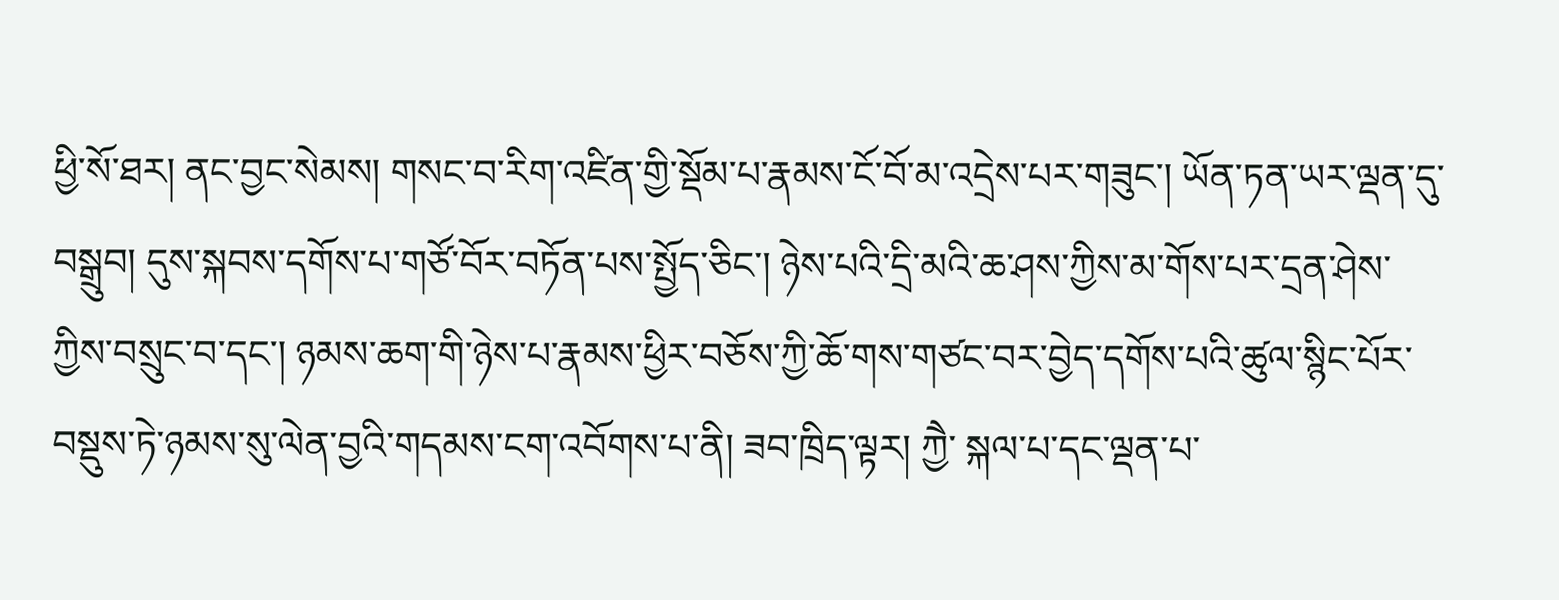ཕྱི་སོ་ཐར། ནང་བྱང་སེམས། གསང་བ་རིག་འཛིན་གྱི་སྡོམ་པ་རྣམས་ངོ་བོ་མ་འདྲེས་པར་གཟུང་། ཡོན་ཏན་ཡར་ལྡན་དུ་བསྒྲུབ། དུས་སྐབས་དགོས་པ་གཙོ་བོར་བཏོན་པས་སྤྱོད་ཅིང་། ཉེས་པའི་དྲི་མའི་ཆ་ཤས་ཀྱིས་མ་གོས་པར་དྲན་ཤེས་ཀྱིས་བསྲུང་བ་དང་། ཉམས་ཆག་གི་ཉེས་པ་རྣམས་ཕྱིར་བཅོས་ཀྱི་ཆོ་གས་གཙང་བར་བྱེད་དགོས་པའི་ཚུལ་སྙིང་པོར་བསྡུས་ཏེ་ཉམས་སུ་ལེན་བྱའི་གདམས་ངག་འབོགས་པ་ནི། ཟབ་ཁྲིད་ལྟར། ཀྱཻ་ སྐལ་པ་དང་ལྡན་པ་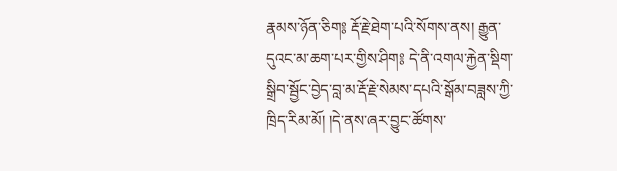རྣམས་ཉོན་ཅིག༔ རྡོ་རྗེ་ཐེག་པའི་སོགས་ནས། རྒྱུན་དུའང་མ་ཆག་པར་གྱིས་ཤིག༔ དེ་ནི་འགལ་རྐྱེན་སྡིག་སྒྲིབ་སྦྱོང་བྱེད་བླ་མ་རྡོ་རྗེ་སེམས་དཔའི་སྒོམ་བཟླས་ཀྱི་ཁྲིད་རིམ་མོ། །དེ་ནས་ཞར་བྱུང་ཚོགས་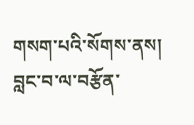གསག་པའི་སོགས་ནས། བླང་བ་ལ་བརྩོན་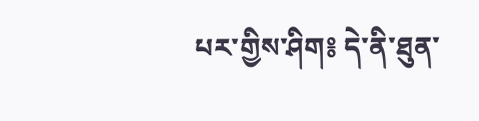པར་གྱིས་ཤིག༔ དེ་ནི་ཐུན་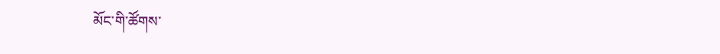མོང་གི་ཚོགས་